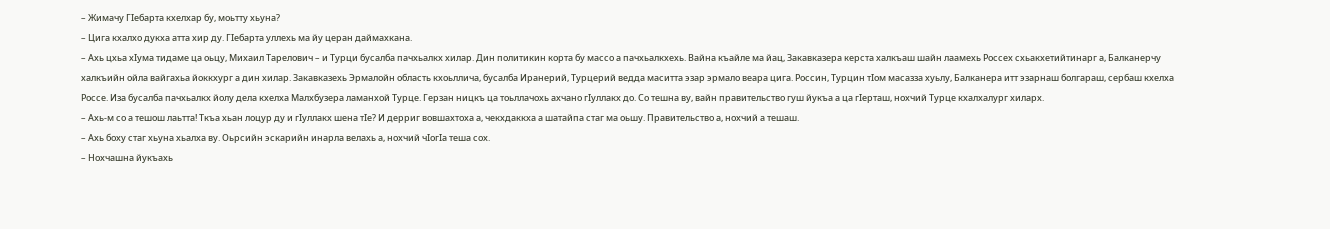– Жимачу Гӏебарта кхелхар бу, моьтту хьуна?
– Цига кхалхо дукха атта хир ду. Гӏебарта уллехь ма йу церан даймахкана.
– Ахь цхьа хӏума тидаме ца оьцу, Михаил Тарелович – и Турци бусалба пачхьалкх хилар. Дин политикин корта бу массо а пачхьалкхехь. Вайна къайле ма йац, Закавказера керста халкъаш шайн лаамехь Россех схьакхетийтинарг а, Балканерчу халкъийн ойла вайгахьа йоккхург а дин хилар. Закавказехь Эрмалойн область кхоьллича, бусалба Иранерий, Турцерий ведда маситта эзар эрмало веара цига. Россин, Турцин тӏом масазза хуьлу, Балканера итт эзарнаш болгараш, сербаш кхелха Россе. Иза бусалба пачхьалкх йолу дела кхелха Малхбузера ламанхой Турце. Герзан ницкъ ца тоьллачохь ахчано гӏуллакх до. Со тешна ву, вайн правительство гуш йукъа а ца гӏерташ, нохчий Турце кхалхалург хиларх.
– Ахь-м со а тешош лаьтта! Ткъа хьан лоцур ду и гӏуллакх шена тӏе? И дерриг вовшахтоха а, чекхдаккха а шатайпа стаг ма оьшу. Правительство а, нохчий а тешаш.
– Ахь боху стаг хьуна хьалха ву. Оьрсийн эскарийн инарла велахь а, нохчий чӏогӏа теша сох.
– Нохчашна йукъахь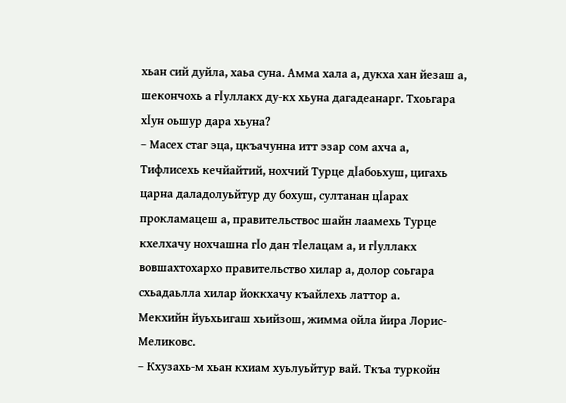хьан сий дуйла, хаьа суна. Амма хала а, дукха хан йезаш а, шекончохь а гӏуллакх ду-кх хьуна дагадеанарг. Тхоьгара хӏун оьшур дара хьуна?
– Масех стаг эца, цкъачунна итт эзар сом ахча а, Тифлисехь кечйайтий, нохчий Турце дӏабоьхуш, цигахь царна даладолуьйтур ду бохуш, султанан цӏарах прокламацеш а, правительствос шайн лаамехь Турце кхелхачу нохчашна гӏо дан тӏелацам а, и гӏуллакх вовшахтохархо правительство хилар а, долор соьгара схьадаьлла хилар йоккхачу къайлехь латтор а.
Мекхийн йуьхьигаш хьийзош, жимма ойла йира Лорис-Меликовс.
– Кхузахь-м хьан кхиам хуьлуьйтур вай. Ткъа туркойн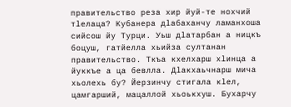правительство реза хир йуй-те нохчий тӏелаца? Кубанера дӏабаханчу ламанхоша сийсош йу Турци. Уьш дӏатарбан а ницкъ боцуш, гатйелла хьийза султанан правительство. Ткъа кхелхарш хӏинца а йуккъе а ца бевлла. Дӏакхаьчнарш мича хьолехь бу? Йерзинчу стигала кӏел, цамгарший, мацаллой хьоькхуш. Бухарчу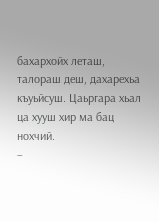бахархойх леташ, талораш деш, дахарехьа къуьйсуш. Цаьргара хьал ца хууш хир ма бац нохчий.
–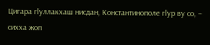Цигара гӏуллакхаш нисдан, Константинополе гӏур ву со, – сихха жоп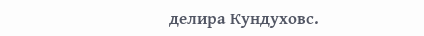делира Кундуховс.